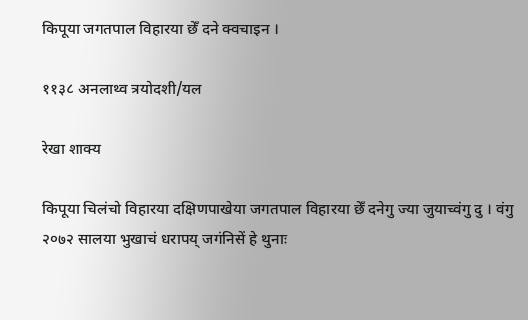किपूया जगतपाल विहारया छेँ दने क्वचाइन ।

११३८ अनलाथ्व त्रयोदशी/यल

रेखा शाक्य

किपूया चिलंचो विहारया दक्षिणपाखेया जगतपाल विहारया छेँ दनेगु ज्या जुयाच्वंगु दु । वंगु २०७२ सालया भुखाचं धरापय् जगंनिसें हे थुनाः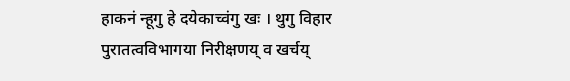हाकनं न्हूगु हे दयेकाच्वंगु खः । थुगु विहार पुरातत्वविभागया निरीक्षणय् व खर्चय्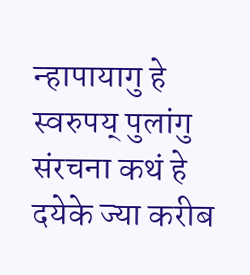न्हापायागु हे स्वरुपय् पुलांगु संरचना कथं हे दयेके ज्या करीब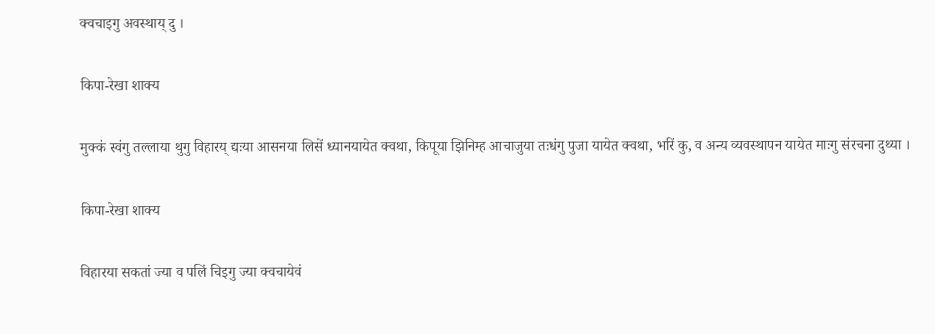क्वचाइगु अवस्थाय् दु ।

किपा-रेखा शाक्य

मुक्कं स्वंगु तल्लाया थुगु विहारय् द्यःया आसनया लिसें ध्यानयायेत क्वथा, किपूया झिनिम्ह आचाजुया तःधंगु पुजा यायेत क्वथा, भरिं कु, व अन्य व्यवस्थापन यायेत माःगु संरचना दुथ्या ।

किपा-रेखा शाक्य

विहारया सकतां ज्या व पलिं चिइगु ज्या क्वचायेवं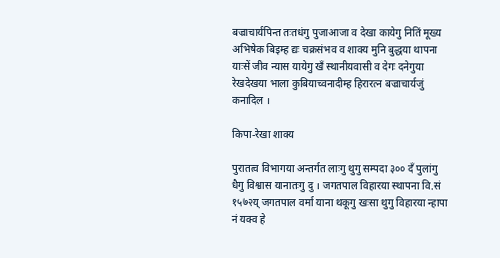बज्राचार्यपिन्त तःतधंगु पुजाआजा व देखा कायेगु नितिं मूख्य अभिषेक बिइम्ह द्यः चक्रसंभव व शाक्य मुनि बुद्धया थापना याःसें जीव न्यास यायेगु खँ स्थानीयवासी व देगः दनेगुया रेखदेखया भाला कुबियाच्वनादीम्ह हिरारत्न बज्राचार्यजुं कनादिल ।

किपा-रेखा शाक्य

पुरातत्व विभागया अन्तर्गत लाःगु थुगु सम्पदा ३०० दँ पुलांगु धैगु विश्वास यानातःगु दु । जगतपाल विहारया स्थापना वि.सं १५७२य् जगतपाल वर्मा याना थकूगु खःसा थुगु विहारया न्हापा नं यक्व हे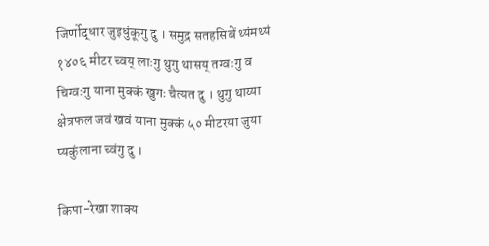जिर्णोद्धार जुइधुंकूगु दु । समुद्र सतहसिबें थ्यंमथ्यं १४०६ मीटर च्वय् लाःगु थुगु थासय् तग्वःगु व चिग्वःगु याना मुक्कं खुगः चैत्यत दु । थुगु थाय्या क्षेत्रफल जवं खवं याना मुक्कं ५० मीटरया जुया प्यकुंलाना च्वंगु दु ।

किपा-रेखा शाक्य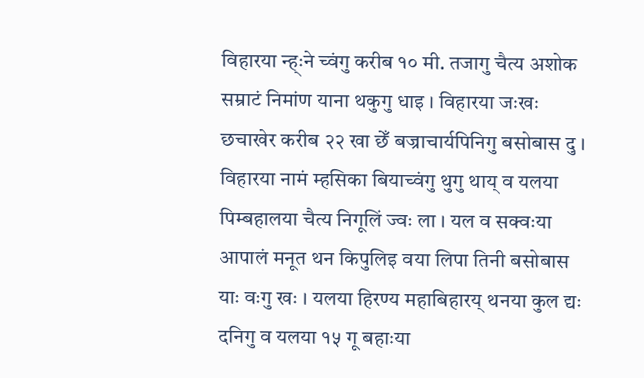विहारया न्ह्ःने च्वंगु करीब १० मी. तजागु चैत्य अशोक सम्राटं निमांण याना थकुगु धाइ । विहारया जःखः छचाखेर करीब २२ खा छेँ बज्राचार्यपिनिगु बसोबास दु । विहारया नामं म्हसिका बियाच्वंगु थुगु थाय् व यलया पिम्बहालया चैत्य निगूलिं ज्वः ला । यल व सक्वःया आपालं मनूत थन किपुलिइ वया लिपा तिनी बसोबास याः वःगु खः । यलया हिरण्य महाबिहारय् थनया कुल द्यः दनिगु व यलया १५ गू बहाःया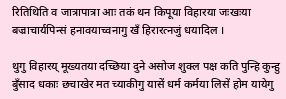रितिथिति व जात्रापात्रा आः तकं थन किपूया विहारया जःखःया बज्राचार्यपिन्सं हनावयाच्वनागु खँ हिरारत्नजुं धयादिल ।

थुगु विहारय् मूख्यतया दच्छिया दुने असोज शुक्ल पक्ष कति पुन्हि कुन्हु बुँसाद धकाः छचाखेर मत च्याकीगु यासें धर्म कर्मया लिसें होम यायेगु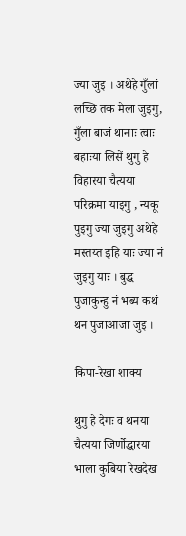ज्या जुइ । अथेहे गुँलां लच्छि तक मेला जुइगु, गुँला बाजं थानाः त्वाः बहाःया लिसें थुगु हे विहारया चैत्यया परिक्रमा याइगु , न्यकू पुइगु ज्या जुइगु अथेहे मस्तय्त इहि याः ज्या नं जुइगु याः । बुद्ध पुजाकुन्हु नं भब्य कथं थन पुजाआजा जुइ ।

किपा-रेखा शाक्य

थुगु हे देगः व थनया चैत्यया जिर्णोद्धारया भाला कुबिया रेखदेख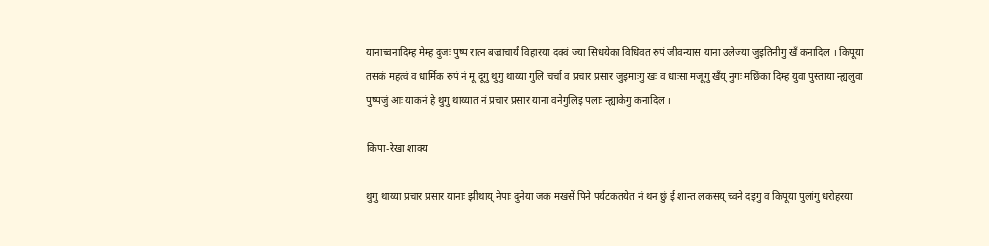यानाच्वनादिम्ह मेम्ह दुजः पुष्प रात्न बज्राचार्यं विहारया दक्वं ज्या सिधयेका विधिवत रुपं जीवन्यास याना उलेज्या जुइतिनीगु खँ कनादिल । किपूया तसकं महत्वं व धार्मिक रुपं नं मू दूगु थुगु थाय्या गुलि चर्चा व प्रचार प्रसार जुइमाःगु खः व धाःसा मजूगु खँय् नुगः मछिंका दिम्ह युवा पुस्ताया न्ह्यलुवा पुष्पजुं आः याकनं हे थुगु थाय्यात नं प्रचार प्रसार याना वनेगुलिइ पलाः न्ह्याकेगु कनादिल ।

किपा-रेखा शाक्य

थुगु थाय्या प्रचार प्रसार यानाः झीथाय् नेपाः दुनेया जक मखसें पिने पर्यटकतयेत नं थन छुं ई शान्त लकसय् च्वने दइगु व किपूया पुलांगु धरोहरया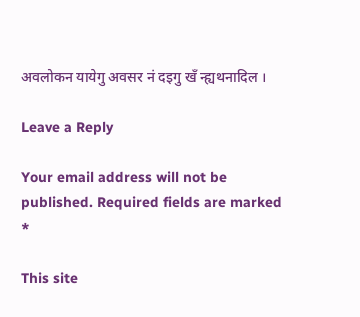अवलोकन यायेगु अवसर नं दइगु खँ न्ह्यथनादिल ।

Leave a Reply

Your email address will not be published. Required fields are marked *

This site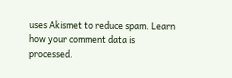uses Akismet to reduce spam. Learn how your comment data is processed.